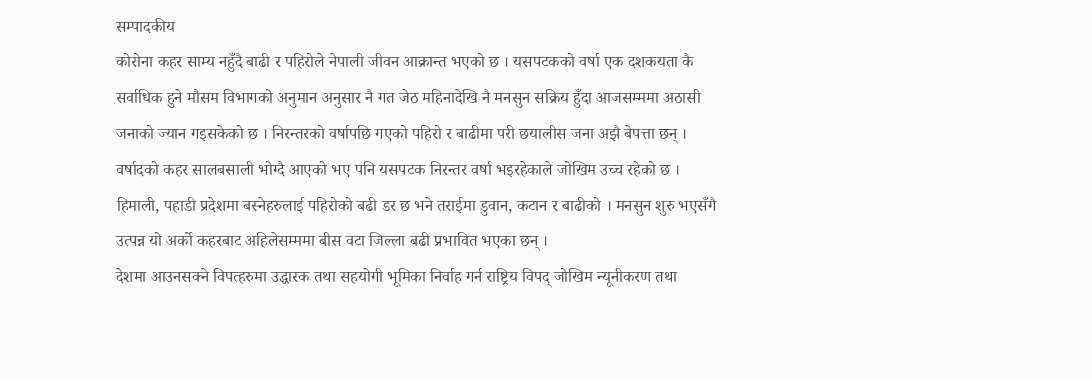सम्पादकीय
कोरोना कहर साम्य नहुँदै बाढी र पहिरोले नेपाली जीवन आक्रान्त भएको छ । यसपटकको वर्षा एक दशकयता कै सर्वाधिक हुने मौसम विभागको अनुमान अनुसार नै गत जेठ महिनादेखि नै मनसुन सक्रिय हुँदा आजसम्ममा अठासी जनाको ज्यान गइसकेको छ । निरन्तरको वर्षापछि गएको पहिरो र बाढीमा परी छयालीस जना अझै बेपत्ता छन् । वर्षादको कहर सालबसाली भोग्दै आएको भए पनि यसपटक निरन्तर वर्षा भइरहेकाले जोखिम उच्च रहेको छ । हिमाली, पहाडी प्रदेशमा बस्नेहरुलाई पहिरोको बढी डर छ भने तराईमा डुवान, कटान र बाढीको । मनसुन शुरु भएसँगै उत्पन्न यो अर्को कहरबाट अहिलेसम्ममा बीस वटा जिल्ला बढी प्रभावित भएका छन् ।
देशमा आउनसक्ने विपत्हरुमा उद्धारक तथा सहयोगी भूमिका निर्वाह गर्न राष्ट्रिय विपद् जोखिम न्यूनीकरण तथा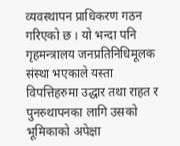व्यवस्थापन प्राधिकरण गठन गरिएको छ । यो भन्दा पनि गृहमन्त्रालय जनप्रतिनिधिमूलक संस्था भएकाले यस्ता विपत्तिहरुमा उद्धार तथा राहत र पुनस्र्थापनका लागि उसको भूमिकाको अपेक्षा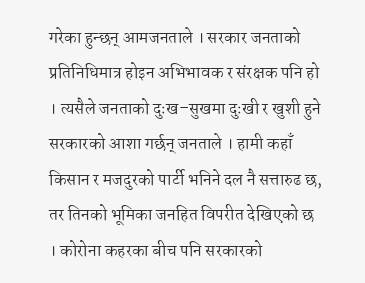गरेका हुन्छन् आमजनताले । सरकार जनताको प्रतिनिधिमात्र होइन अभिभावक र संरक्षक पनि हो । त्यसैले जनताको दुःख–सुखमा दुःखी र खुशी हुने सरकारको आशा गर्छन् जनताले । हामी कहाँ किसान र मजदुरको पार्टी भनिने दल नै सत्तारुढ छ, तर तिनको भूमिका जनहित विपरीत देखिएको छ । कोरोना कहरका बीच पनि सरकारको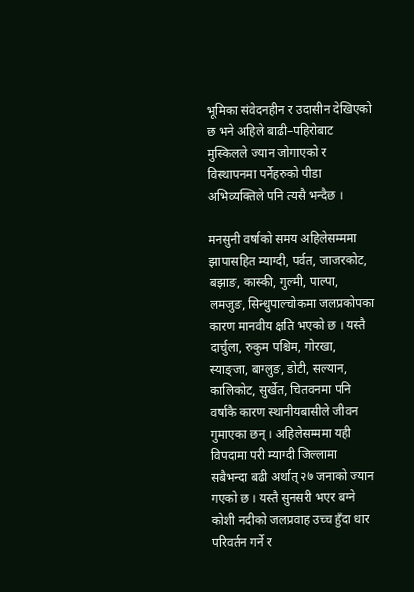भूमिका संवेदनहीन र उदासीन देखिएको छ भने अहिले बाढी–पहिरोबाट मुस्किलले ज्यान जोगाएको र विस्थापनमा पर्नेहरुको पीडा अभिव्यक्तिले पनि त्यसै भन्दैछ ।

मनसुनी वर्षाको समय अहिलेसम्ममा झापासहित म्याग्दी, पर्वत, जाजरकोट, बझाङ, कास्की, गुल्मी, पाल्पा, लमजुङ, सिन्धुपाल्चोकमा जलप्रकोपका कारण मानवीय क्षति भएको छ । यस्तै दार्चुला, रुकुम पश्चिम, गोरखा, स्याङ्जा, बाग्लुङ, डोटी, सल्यान, कालिकोट, सुर्खेत, चितवनमा पनि वर्षाकै कारण स्थानीयबासीले जीवन गुमाएका छन् । अहिलेसम्ममा यही विपदामा परी म्याग्दी जिल्लामा सबैभन्दा बढी अर्थात् २७ जनाको ज्यान गएको छ । यस्तै सुनसरी भएर बग्ने कोशी नदीको जलप्रवाह उच्च हुँदा धार परिवर्तन गर्ने र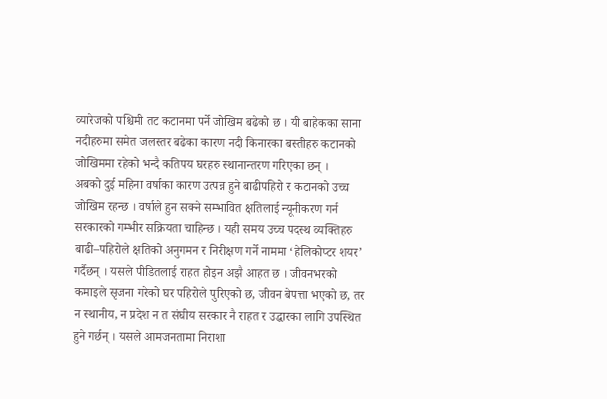व्यारेजको पश्चिमी तट कटानमा पर्ने जोखिम बढेको छ । यी बाहेकका साना नदीहरुमा समेत जलस्तर बढेका कारण नदी किनारका बस्तीहरु कटानको जोखिममा रहेको भन्दै कतिपय घरहरु स्थानान्तरण गरिएका छन् ।
अबको दुई महिना वर्षाका कारण उत्पन्न हुने बाढीपहिरो र कटानको उच्च जोखिम रहन्छ । वर्षाले हुन सक्ने सम्भावित क्षतिलाई न्यूनीकरण गर्न सरकारको गम्भीर सक्रियता चाहिन्छ । यही समय उच्च पदस्थ व्यक्तिहरु बाढी–पहिरोले क्षतिको अनुगमन र निरीक्षण गर्ने नाममा ‘हेलिकोप्टर शयर’ गर्दैछन् । यसले पीडितलाई राहत होइन अझै आहत छ । जीवनभरको कमाइले सृजना गरेको घर पहिरोले पुरिएको छ, जीवन बेपत्ता भएको छ, तर न स्थानीय, न प्रदेश न त संघीय सरकार नै राहत र उद्धारका लागि उपस्थित हुने गर्छन् । यसले आमजनतामा निराशा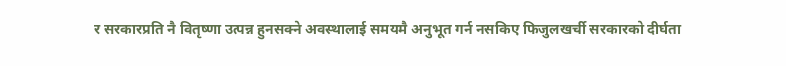र सरकारप्रति नै वितृष्णा उत्पन्न हुनसक्ने अवस्थालाई समयमै अनुभूत गर्न नसकिए फिजुलखर्ची सरकारको दीर्घता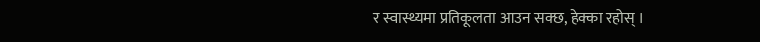र स्वास्थ्यमा प्रतिकूलता आउन सक्छ, हेक्का रहोस् ।